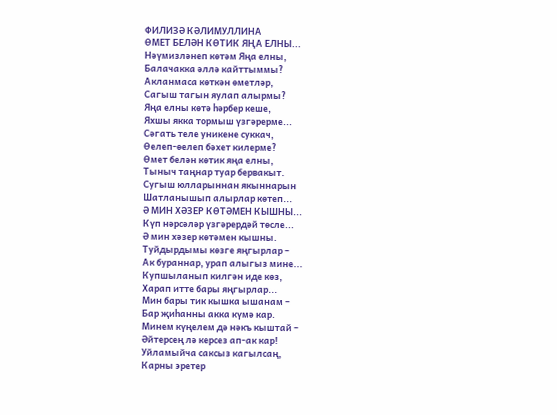ФИЛИЗӘ КӘЛИМУЛЛИНА
ӨМЕТ БЕЛӘН КӨТИК ЯҢА ЕЛНЫ...
Нәүмизләнеп көтәм Яңа елны,
Балачакка әллә кайттыммы?
Акланмаса көткән өметләр,
Сагыш тагын яулап алырмы?
Яңа елны көтә һәрбер кеше,
Яхшы якка тормыш үзгәрерме...
Сәгать теле уникене суккач,
Өелеп-өелеп бәхет килерме?
Өмет белән көтик яңа елны,
Тыныч таңнар туар бервакыт.
Сугыш юлларыннан якыннарын
Шатланышып алырлар көтеп...
Ә МИН ХӘЗЕР КӨТӘМЕН КЫШНЫ...
Күп нәрсәләр үзгәрердәй төсле...
Ә мин хәзер көтәмен кышны.
Туйдырдымы көзге яңгырлар –
Ак бураннар, урап алыгыз мине...
Купшыланып килгән иде көз,
Харап итте бары яңгырлар...
Мин бары тик кышка ышанам –
Бар җиһанны акка күмә кар.
Минем күңелем дә нәкъ кыштай –
Әйтерсең лә керсез ап-ак кар!
Уйламыйча саксыз кагылсаң,
Карны эретер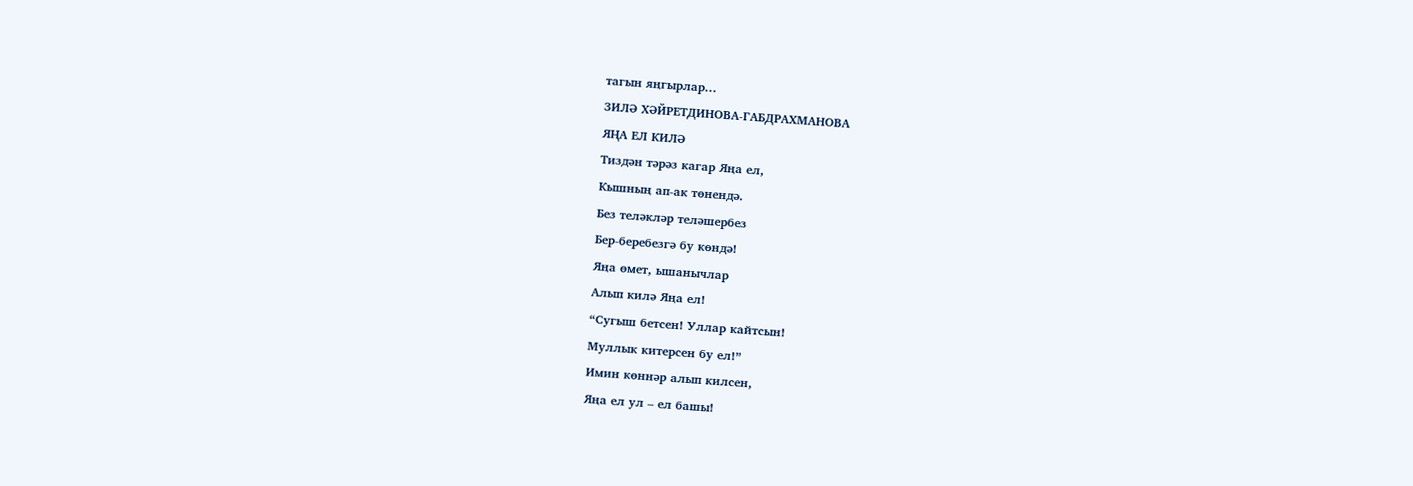тагын яңгырлар...
ЗИЛӘ ХӘЙРЕТДИНОВА-ГАБДРАХМАНОВА
ЯҢА ЕЛ КИЛӘ
Тиздән тәрәз кагар Яңа ел,
Кышның ап-ак төнендә.
Без теләкләр теләшербез
Бер-беребезгә бу көндә!
Яңа өмет, ышанычлар
Алып килә Яңа ел!
“Сугыш бетсен! Уллар кайтсын!
Муллык китерсен бу ел!”
Имин көннәр алып килсен,
Яңа ел ул – ел башы!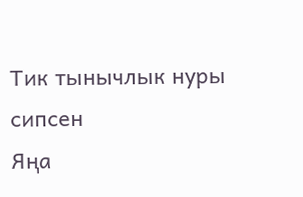Тик тынычлык нуры сипсен
Яңа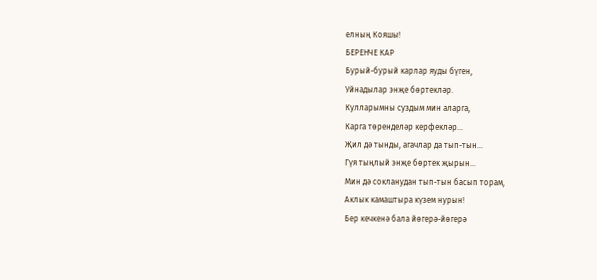елның Кояшы!
БЕРЕНЧЕ КАР
Бурый-бурый карлар яуды бүген,
Уйнадылар энҗе бөртекләр.
Кулларымны суздым мин аларга,
Карга төренделәр керфекләр...
Җил дә тынды, агачлар да тып-тын...
Гүя тыңлый энҗе бөртек җырын...
Мин дә сокланудан тып-тын басып торам,
Аклык камаштыра күзем нурын!
Бер кечкенә бала йөгерә-йөгерә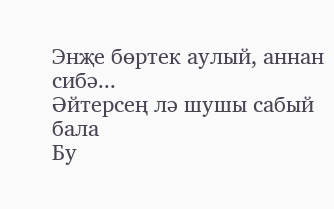Энҗе бөртек аулый, аннан сибә...
Әйтерсең лә шушы сабый бала
Бу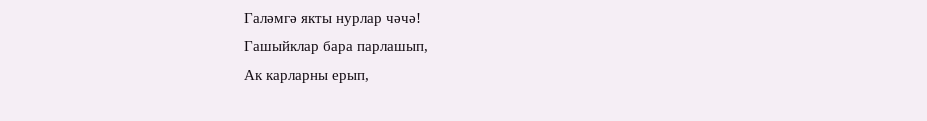Галәмгә якты нурлар чәчә!
Гашыйклар бара парлашып,
Ак карларны ерып,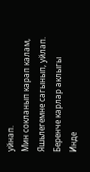уйнап.
Мин сокланып карап калам,
Яшьлегемне сагынып, уйлап.
Беренче карлар аклыгы
Инде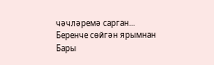чәчләремә сарган...
Беренче сөйгән ярымнан
Бары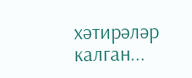хәтирәләр калган...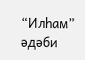“Илһам” әдәби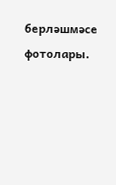берләшмәсе фотолары.